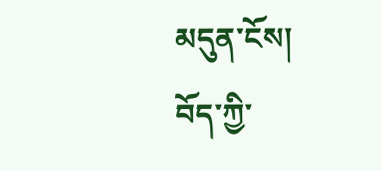མདུན་ངོས།
བོད་ཀྱི་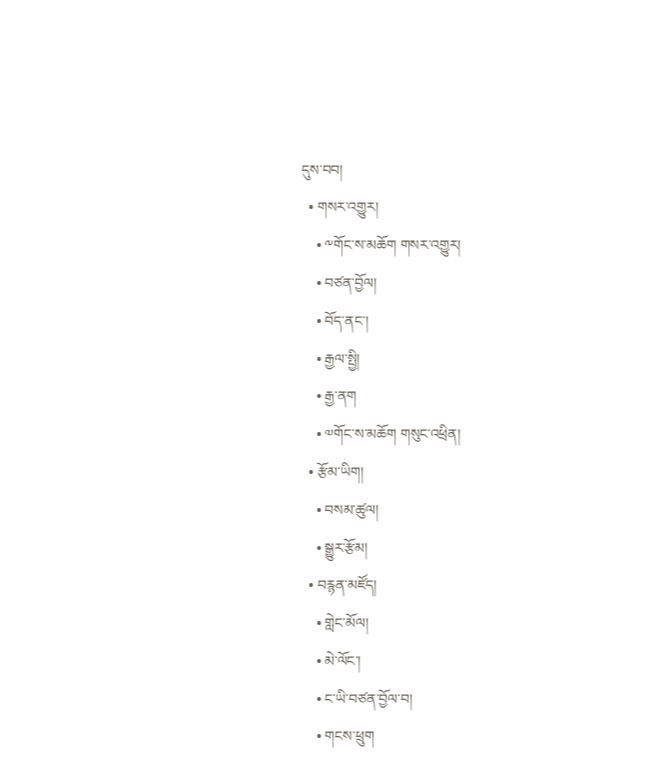དུས་བབ།
  • གསར་འགྱུར།
    • ༸གོང་ས་མཆོག གསར་འགྱུར།
    • བཙན་བྱོལ།
    • བོད་ནང་།
    • རྒྱལ་སྤྱི།
    • རྒྱ་ནག
    • ༧གོང་ས་མཆོག གསུང་འཕྲིན།
  • རྩོམ་ཡིག།
    • བསམ་ཚུལ།
    • སྒྱུར་རྩོམ།
  • བརྙན་མཛོད།
    • གླེང་མོལ།
    • མེ་ལོང་།
    • ང་ཡི་བཙན་བྱོལ་བ།
    • གངས་ཕྲུག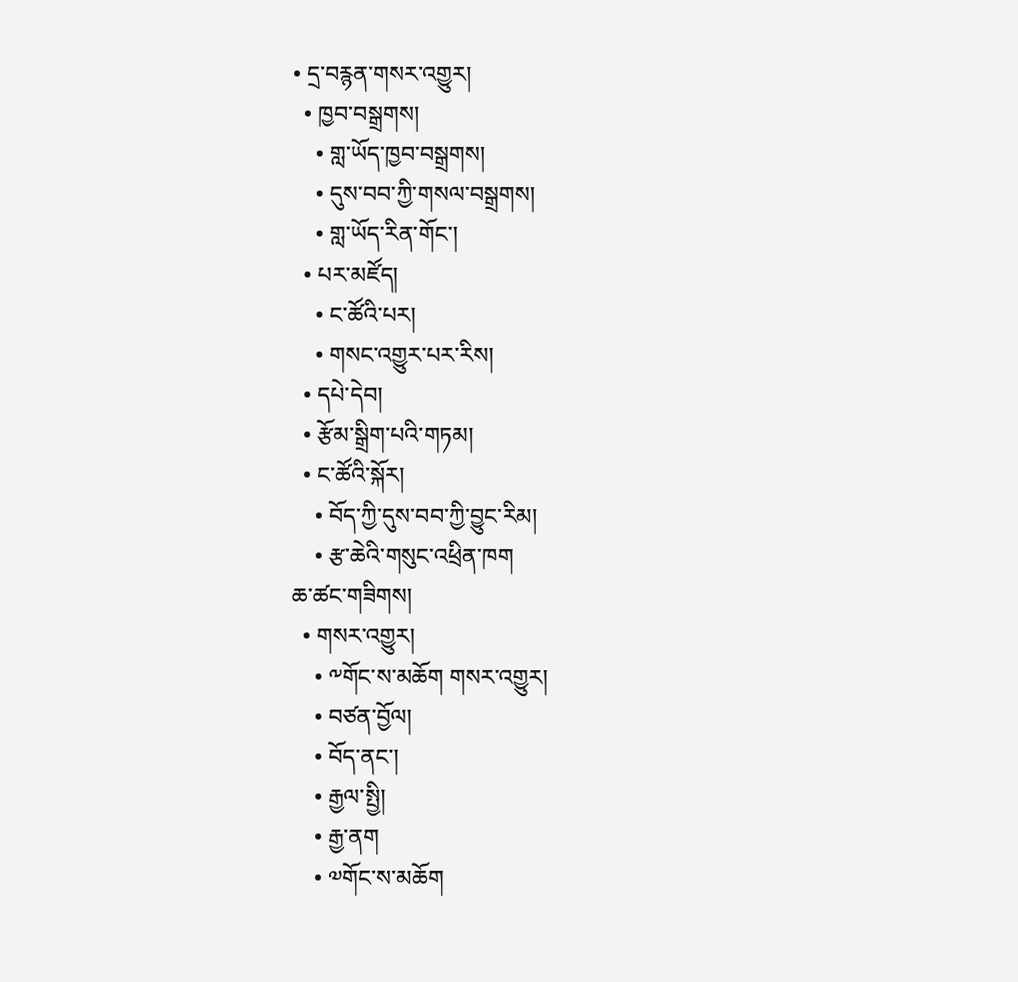• དྲ་བརྙན་གསར་འགྱུར།
  • ཁྱབ་བསྒྲགས།
    • གླ་ཡོད་ཁྱབ་བསྒྲགས།
    • དུས་བབ་ཀྱི་གསལ་བསྒྲགས།
    • གླ་ཡོད་རིན་གོང་།
  • པར་མཛོད།
    • ང་ཚོའི་པར།
    • གསང་འགྱུར་པར་རིས།
  • དཔེ་དེབ།
  • རྩོམ་སྒྲིག་པའི་གཏམ།
  • ང་ཚོའི་སྐོར།
    • བོད་ཀྱི་དུས་བབ་ཀྱི་བྱུང་རིམ།
    • རྩ་ཆེའི་གསུང་འཕྲིན་ཁག
ཆ་ཚང་གཟིགས།
  • གསར་འགྱུར།
    • ༸གོང་ས་མཆོག གསར་འགྱུར།
    • བཙན་བྱོལ།
    • བོད་ནང་།
    • རྒྱལ་སྤྱི།
    • རྒྱ་ནག
    • ༧གོང་ས་མཆོག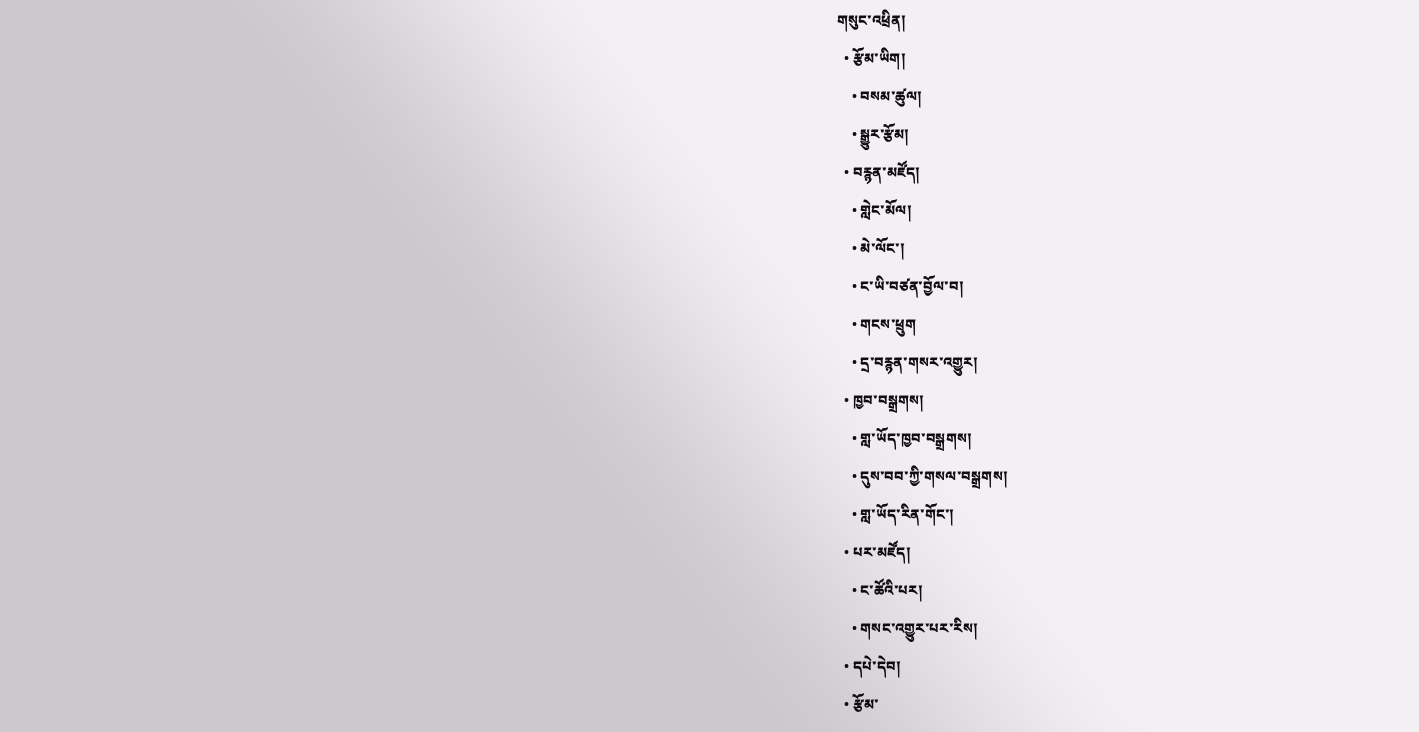གསུང་འཕྲིན།
  • རྩོམ་ཡིག།
    • བསམ་ཚུལ།
    • སྒྱུར་རྩོམ།
  • བརྙན་མཛོད།
    • གླེང་མོལ།
    • མེ་ལོང་།
    • ང་ཡི་བཙན་བྱོལ་བ།
    • གངས་ཕྲུག
    • དྲ་བརྙན་གསར་འགྱུར།
  • ཁྱབ་བསྒྲགས།
    • གླ་ཡོད་ཁྱབ་བསྒྲགས།
    • དུས་བབ་ཀྱི་གསལ་བསྒྲགས།
    • གླ་ཡོད་རིན་གོང་།
  • པར་མཛོད།
    • ང་ཚོའི་པར།
    • གསང་འགྱུར་པར་རིས།
  • དཔེ་དེབ།
  • རྩོམ་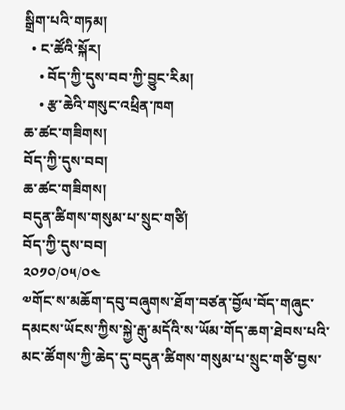སྒྲིག་པའི་གཏམ།
  • ང་ཚོའི་སྐོར།
    • བོད་ཀྱི་དུས་བབ་ཀྱི་བྱུང་རིམ།
    • རྩ་ཆེའི་གསུང་འཕྲིན་ཁག
ཆ་ཚང་གཟིགས།
བོད་ཀྱི་དུས་བབ།
ཆ་ཚང་གཟིགས།
བདུན་ཚིགས་གསུམ་པ་སྲུང་གཙི།
བོད་ཀྱི་དུས་བབ།
༢༠༡༠/༠༥/༠༤
༧གོང་ས་མཆོག་དབུ་བཞུགས་ཐོག་བཙན་བྱོལ་བོད་གཞུང་དམངས་ཡོངས་ཀྱིས་སྐྱེ་རྒུ་མདོའི་ས་ཡོམ་གོད་ཆག་ཐེབས་པའི་མང་ཚོགས་ཀྱི་ཆེད་དུ་བདུན་ཚིགས་གསུམ་པ་སྲུང་གཙི་བྱས་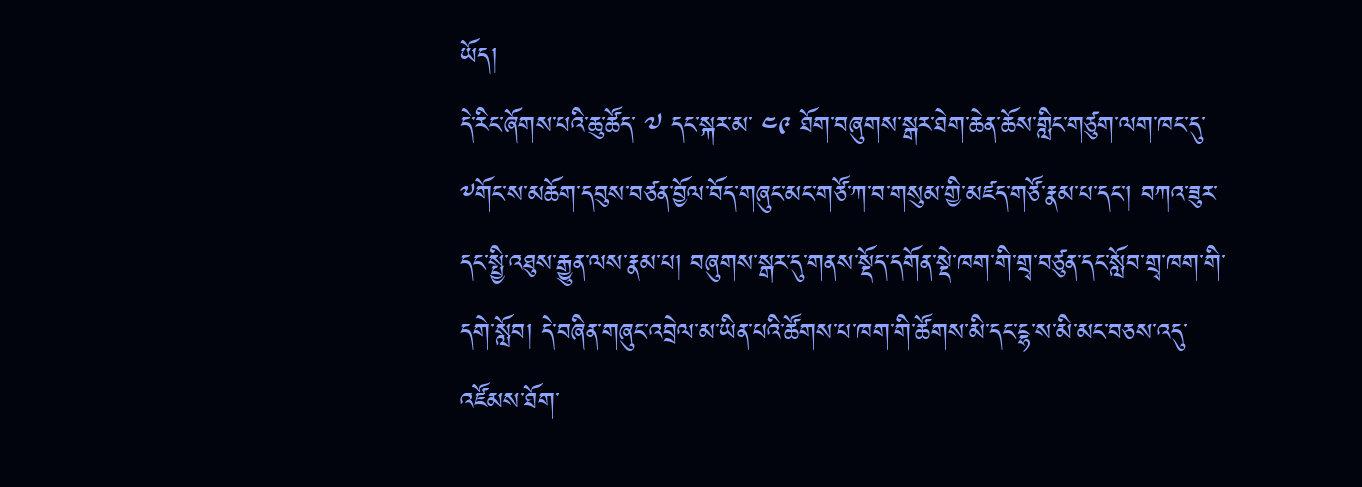ཡོད།
དེ་རིང་ཞོགས་པའི་ཆུ་ཚོད་ ༧ དང་སྐར་མ་ ༤༩ ཐོག་བཞུགས་སྒར་ཐེག་ཆེན་ཆོས་གླིང་གཙུག་ལག་ཁང་དུ་༸གོང་ས་མཆོག་དབུས་བཙན་བྱོལ་བོད་གཞུང་མང་གཙོ་ཀ་བ་གསུམ་གྱི་མཛད་གཙོ་རྣམ་པ་དང་། བཀའ་ཟུར་དང་སྤྱི་འཐུས་རྒྱུན་ལས་རྣམ་པ། བཞུགས་སྒར་དུ་གནས་སྡོད་དགོན་སྡེ་ཁག་གི་གྲྭ་བཙུན་དང་སློབ་གྲྭ་ཁག་གི་དགེ་སློབ། དེ་བཞིན་གཞུང་འབྲེལ་མ་ཡིན་པའི་ཚོགས་པ་ཁག་གི་ཚོགས་མི་དང་ངྷ་ས་མི་མང་བཅས་འདུ་འཛོམས་ཐོག་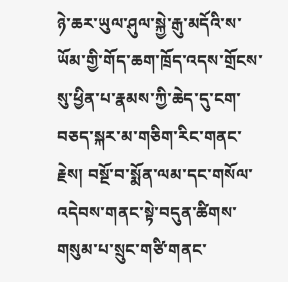ཉེ་ཆར་ཡུལ་ཤུལ་སྐྱེ་རྒུ་མདོའི་ས་ཡོམ་གྱི་གོད་ཆག་ཁྲོད་འདས་གྲོངས་སུ་ཕྱིན་པ་རྣམས་ཀྱི་ཆེད་དུ་ངག་བཅད་སྐར་མ་གཅིག་རིང་གནང་རྗེས། བསྔོ་བ་སྨོན་ལམ་དང་གསོལ་འདེབས་གནང་སྟེ་བདུན་ཚིགས་གསུམ་པ་སྲུང་གཙི་གནང་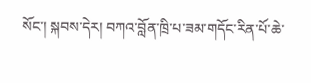སོང་། སྐབས་དེར། བཀའ་བློན་ཁྲི་པ་ཟམ་གདོང་རིན་པོ་ཆེ་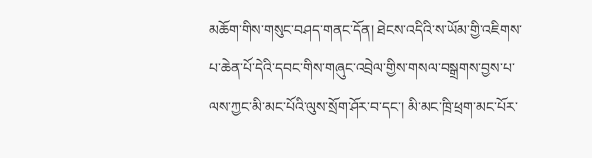མཆོག་གིས་གསུང་བཤད་གནང་དོན། ཐེངས་འདིའི་ས་ཡོམ་གྱི་འཇིགས་པ་ཆེན་པོ་དེའི་དབང་གིས་གཞུང་འབྲེལ་གྱིས་གསལ་བསྒྲགས་བྱས་པ་ལས་ཀྱང་མི་མང་པོའི་ལུས་སྲོག་ཤོར་བ་དང་། མི་མང་ཁྲི་ཕྲག་མང་པོར་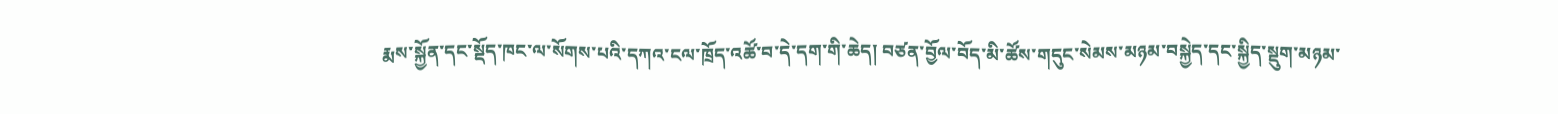རྨས་སྐྱོན་དང་སྡོད་ཁང་ལ་སོགས་པའི་དཀའ་ངལ་ཁྲོད་འཚོ་བ་དེ་དག་གི་ཆེད། བཙན་བྱོལ་བོད་མི་ཚོས་གདུང་སེམས་མཉམ་བསྐྱེད་དང་སྐྱིད་སྡུག་མཉམ་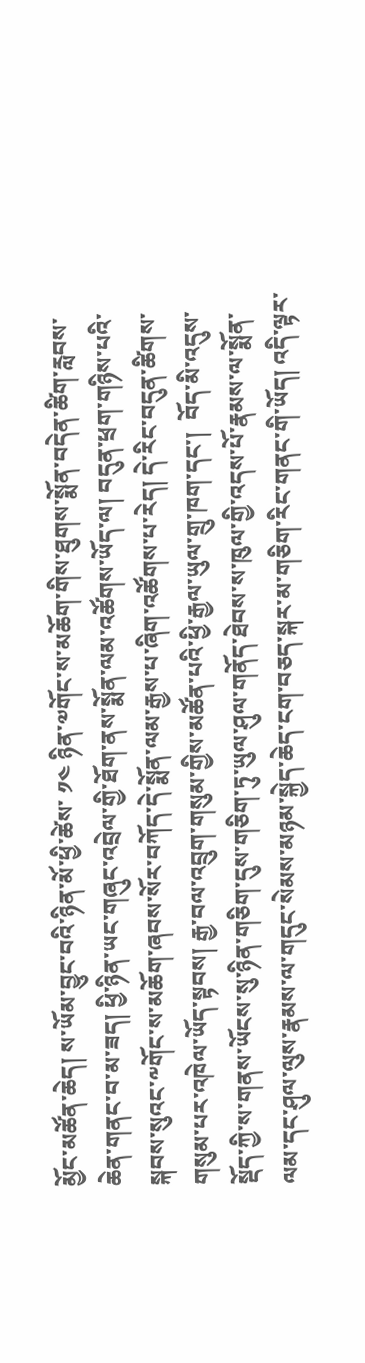མྱོང་མཚོན་ཆེད། ས་ཡོམ་བྱུང་བའི་ཉིན་མོ་ཕྱི་ཚེས་ ༡༤ ཉིན་༧གོང་ས་མཆོག་གིས་ཐུགས་སྨོན་བདེན་ཚིག་རླབས་ཆེན་གནང་བ་མ་ཟད། ཕྱི་ཉིན་ཡང་གཞུང་འབྲེལ་གྱི་ཐོག་ནས་སྨོན་ལམ་འཚོགས་ཡོད་ལ། བདུན་ཕྲག་གཉིས་པའི་སྐབས་སུའང་༸གོང་ས་མཆོག་ཞབས་སོར་བཀོད་དེ་སྨོན་ལམ་རྒྱས་པ་ཞིག་འཚོགས་པ་རེད། དེ་རིང་བདུན་ཚིགས་གསུམ་པར་འཁེལ་ཡོད་སྟབས། རྒྱ་བལ་འབྲུག་གསུམ་གྱིས་མཚོན་པའི་ཕྱི་རྒྱལ་ཡུལ་གྲུ་ཁག་དང་།  བོད་མི་འདུས་སྡོད་ཀྱི་ས་གནས་ཡོངས་སུ་ཉིན་གཅིག་དུས་གཅིག་ཏུ་ཡུལ་ཤུལ་གནོད་ཐེབས་ས་ཁུལ་གྱི་འདས་པོ་རྣམས་ལ་སྨོན་ལམ་དང་ཤུལ་ལུས་རྣམས་ལ་གདུང་སེམས་མཉམ་སྐྱེད་ཆེད་ངག་བཅད་སྐར་མ་གཅིག་རིང་གནང་གི་ཡོད། འདི་ལྟར་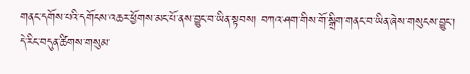གནང་དགོས་པའི་དགོངས་འཆར་ཕྱོགས་མང་པོ་ནས་བྱུང་བ་ཡིན་སྟབས། བཀའ་ཤག་གིས་གོ་སྒྲིག་གནང་བ་ཡིན་ཞེས་གསུངས་བྱུང་།
དེ་རིང་བདུན་ཚིགས་གསུམ་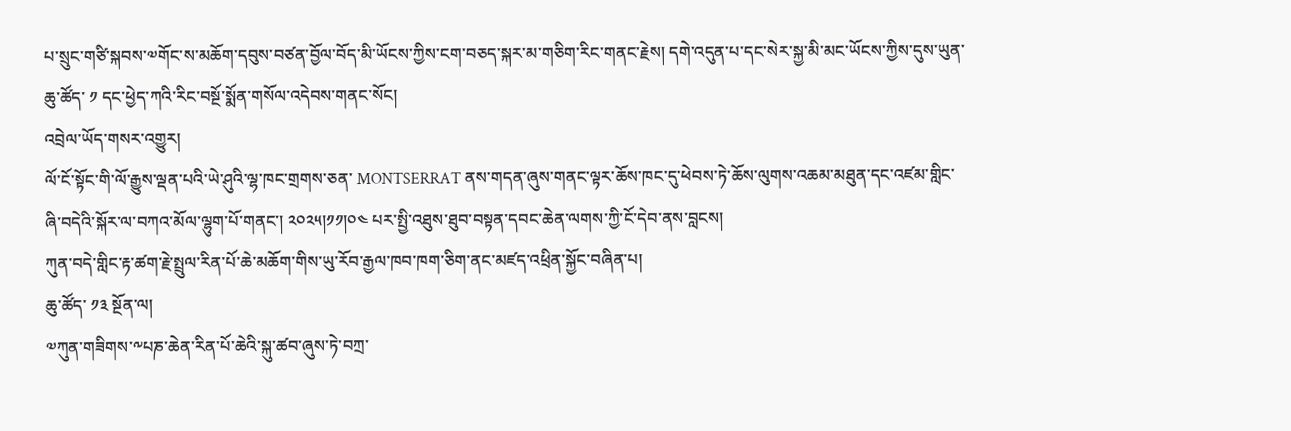པ་སྲུང་གཙི་སྐབས་༧གོང་ས་མཆོག་དབུས་བཙན་བྱོལ་བོད་མི་ཡོངས་ཀྱིས་ངག་བཅད་སྐར་མ་གཅིག་རིང་གནང་རྗེས། དགེ་འདུན་པ་དང་སེར་སྐྱ་མི་མང་ཡོངས་ཀྱིས་དུས་ཡུན་ཆུ་ཚོད་ ༡ དང་ཕྱེད་ཀའི་རིང་བསྔོ་སྨོན་གསོལ་འདེབས་གནང་སོང།
འབྲེལ་ཡོད་གསར་འགྱུར།
ལོ་ངོ་སྟོང་གི་ལོ་རྒྱུས་ལྡན་པའི་ཡེ་ཤུའི་ལྷ་ཁང་གྲགས་ཅན་ MONTSERRAT ནས་གདན་ཞུས་གནང་ལྟར་ཆོས་ཁང་དུ་ཕེབས་ཏེ་ཆོས་ལུགས་འཆམ་མཐུན་དང་འཛམ་གླིང་ཞི་བདེའི་སྐོར་ལ་བཀའ་མོལ་ལྷུག་པོ་གནང་། ༢༠༢༥།༡༡།༠༤ པར་སྤྱི་འཐུས་ཐུབ་བསྟན་དབང་ཆེན་ལགས་ཀྱི་ངོ་དེབ་ནས་བླངས།
ཀུན་བདེ་གླིང་རྟ་ཚག་རྗེ་སྤྲུལ་རིན་པོ་ཆེ་མཆོག་གིས་ཡུ་རོབ་རྒྱལ་ཁབ་ཁག་ཅིག་ནང་མཛད་འཕྲིན་སྐྱོང་བཞིན་པ།
ཆུ་ཚོད་ ༡༣ སྔོན་ལ།
༧ཀུན་གཟིགས་༸པཎ་ཆེན་རིན་པོ་ཆེའི་སྐུ་ཚབ་ཞུས་ཏེ་བཀྲ་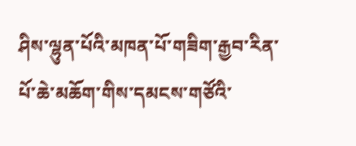ཤིས་ལྷུན་པོའི་མཁན་པོ་གཟིག་རྒྱབ་རིན་པོ་ཆེ་མཆོག་གིས་དམངས་གཙོའི་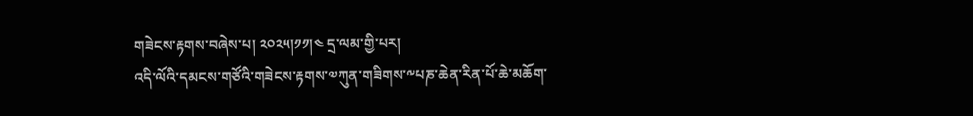གཟེངས་རྟགས་བཞེས་པ། ༢༠༢༥།༡༡།༤ དྲ་ལམ་གྱི་པར།
འདི་ལོའི་དམངས་གཙོའི་གཟེངས་རྟགས་༧ཀུན་གཟིགས་༸པཎ་ཆེན་རིན་པོ་ཆེ་མཆོག་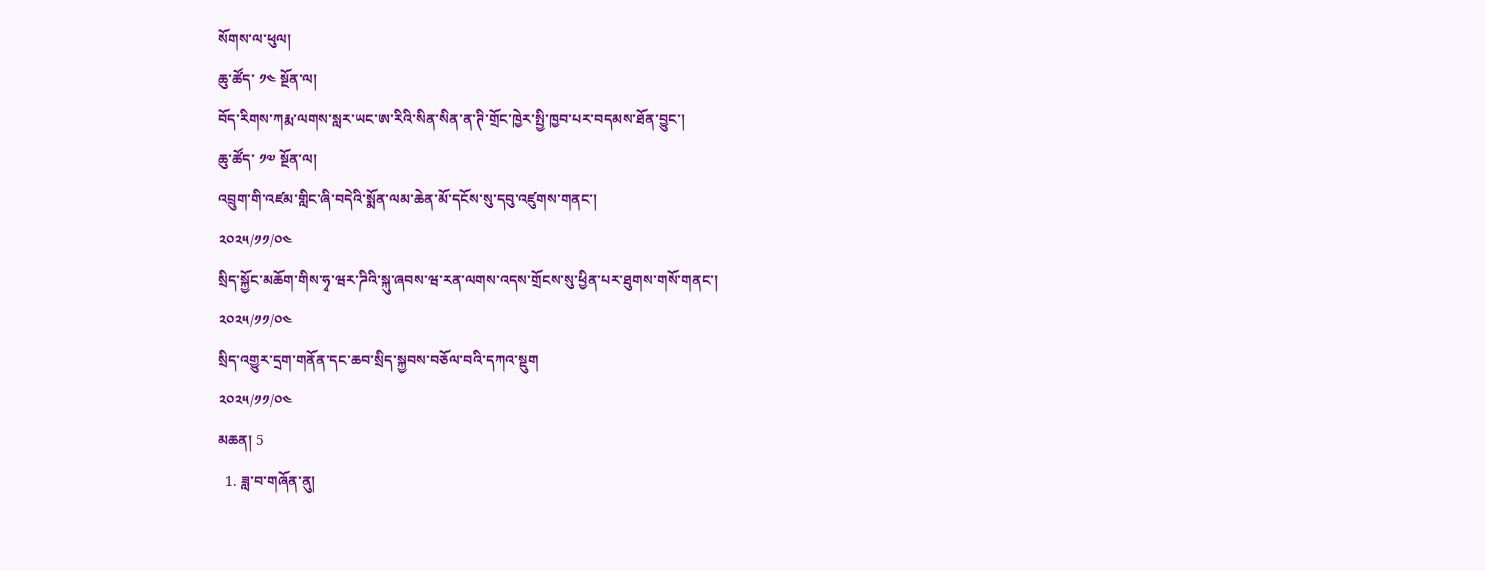སོགས་ལ་ཕུལ།
ཆུ་ཚོད་ ༡༤ སྔོན་ལ།
བོད་རིགས་ཀརྨ་ལགས་སླར་ཡང་ཨ་རིའི་སིན་སིན་ན་ཊི་གྲོང་ཁྱེར་སྤྱི་ཁྱབ་པར་བདམས་ཐོན་བྱུང་།
ཆུ་ཚོད་ ༡༧ སྔོན་ལ།
འབྲུག་གི་འཛམ་གླིང་ཞི་བདེའི་སྨོན་ལམ་ཆེན་མོ་དངོས་སུ་དབུ་འཛུགས་གནང་།
༢༠༢༥/༡༡/༠༤
སྲིད་སྐྱོང་མཆོག་གིས་ཧྭ་ཝར་ཌིའི་སྐུ་ཞབས་ཝ་རན་ལགས་འདས་གྲོངས་སུ་ཕྱིན་པར་ཐུགས་གསོ་གནང་།
༢༠༢༥/༡༡/༠༤
སྲིད་འགྱུར་དྲག་གནོན་དང་ཆབ་སྲིད་སྐྱབས་བཅོལ་བའི་དཀའ་སྡུག
༢༠༢༥/༡༡/༠༤
མཆན། 5
  1. ཟླ་བ་གཞོན་ནུ།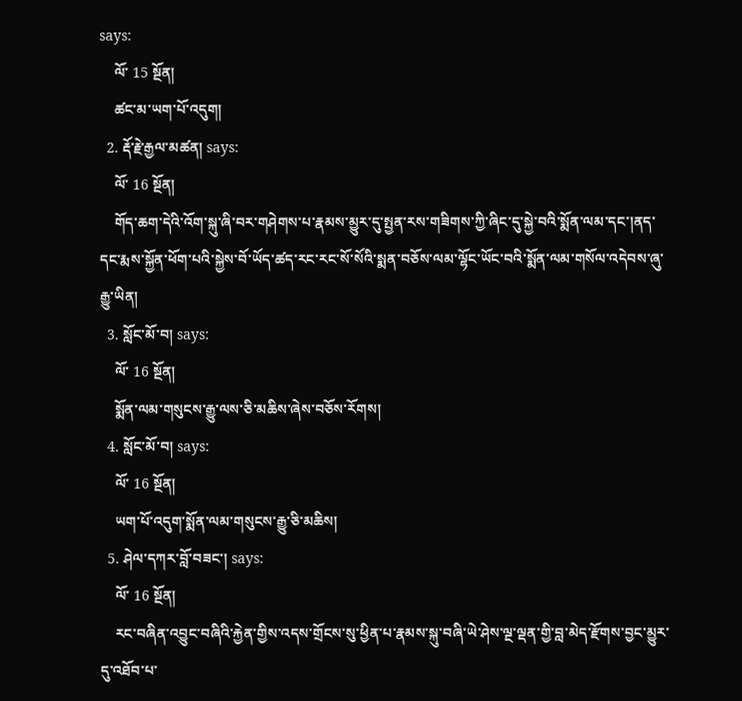says:
    ལོ་ 15 སྔོན།
    ཚང་མ་ཡག་པོ་འདུག།
  2. རྡོ་རྗེ་རྒྱལ་མཚན། says:
    ལོ་ 16 སྔོན།
    གོད་ཆག་དེའི་འོག་སྐུ་ཞི་བར་གཤེགས་པ་རྣམས་མྱུར་དུ་སྤྱན་རས་གཟིགས་ཀྱི་ཞིང་དུ་སྐྱེ་བའི་སྨོན་ལམ་དང་།ནད་དང་རྨས་སྐྱོན་ཕོག་པའི་སྐྱེས་བོ་ཡོད་ཚད་རང་རང་སོ་སོའི་སྨན་བཅོས་ལམ་ལྷོང་ཡོང་བའི་སྨོན་ལམ་གསོལ་འདེབས་ཞུ་རྒྱུ་ཡིན།
  3. སློང་མོ་བ། says:
    ལོ་ 16 སྔོན།
    སྨོན་ལམ་གསུངས་རྒྱུ་ལས་ཅི་མཆིས་ཞེས་བཅོས་རོགས།
  4. སློང་མོ་བ། says:
    ལོ་ 16 སྔོན།
    ཡག་པོ་འདུག་སྨོན་ལམ་གསུངས་རྒྱུ་ཅི་མཆིས།
  5. ཤེལ་དཀར་བློ་བཟང་། says:
    ལོ་ 16 སྔོན།
    རང་བཞིན་འབྱུང་བཞིའི་རྐྱེན་གྱིས་འདས་གྲོངས་སུ་ཕྱིན་པ་རྣམས་སྐུ་བཞི་ཡེ་ཤེས་ལྔ་ལྡན་གྱི་བླ་མེད་རྫོགས་བྱང་མྱུར་དུ་འཐོབ་པ་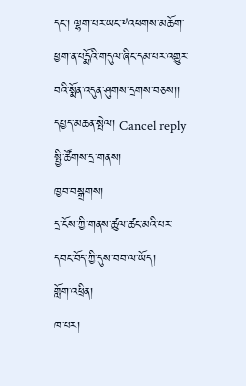དང་། ལྷག་པར་ཡང་༸འཕགས་མཆོག་ཕྱག་ན་པདྨོའི་གདུལ་ཞིང་དམ་པར་འགྱུར་བའི་སྨོན་འདུན་ཤུགས་དྲགས་བཅས།།
དཔྱད་མཆན་སྤེལ། Cancel reply
སྤྱི་ཚོགས་དྲ་གནས།
ཁྱབ་བསྒྲགས།
དྲ་ངོས་ཀྱི་གནས་ཚུལ་ཚང་མའི་པར་དབང་བོད་ཀྱི་དུས་བབ་ལ་ཡོད།
གློག་འཕྲིན།
ཁ་པར།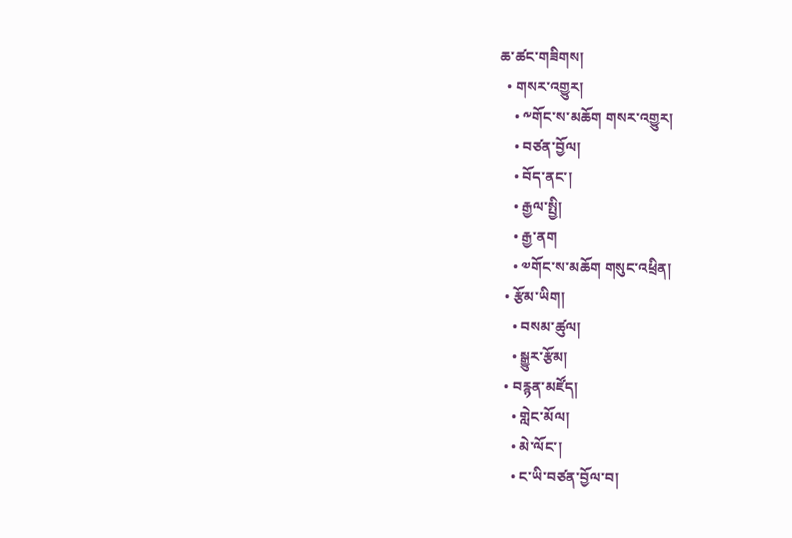ཆ་ཚང་གཟིགས།
  • གསར་འགྱུར།
    • ༸གོང་ས་མཆོག གསར་འགྱུར།
    • བཙན་བྱོལ།
    • བོད་ནང་།
    • རྒྱལ་སྤྱི།
    • རྒྱ་ནག
    • ༧གོང་ས་མཆོག གསུང་འཕྲིན།
  • རྩོམ་ཡིག།
    • བསམ་ཚུལ།
    • སྒྱུར་རྩོམ།
  • བརྙན་མཛོད།
    • གླེང་མོལ།
    • མེ་ལོང་།
    • ང་ཡི་བཙན་བྱོལ་བ།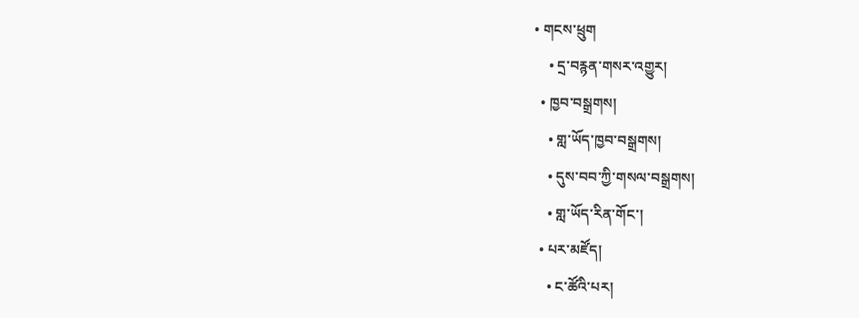• གངས་ཕྲུག
    • དྲ་བརྙན་གསར་འགྱུར།
  • ཁྱབ་བསྒྲགས།
    • གླ་ཡོད་ཁྱབ་བསྒྲགས།
    • དུས་བབ་ཀྱི་གསལ་བསྒྲགས།
    • གླ་ཡོད་རིན་གོང་།
  • པར་མཛོད།
    • ང་ཚོའི་པར།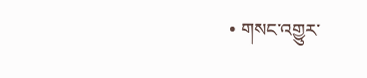• གསང་འགྱུར་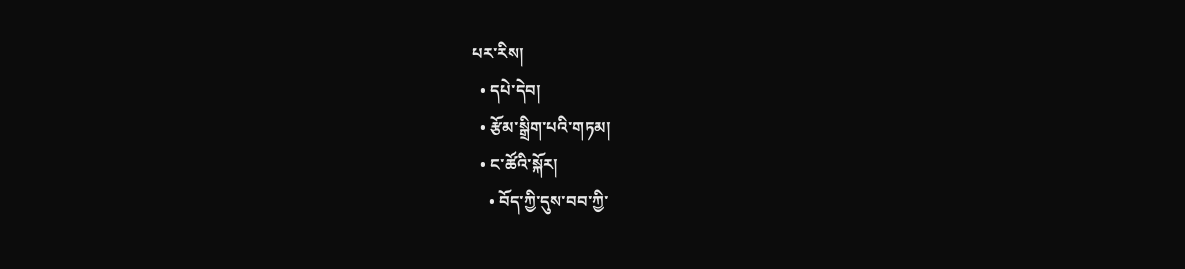པར་རིས།
  • དཔེ་དེབ།
  • རྩོམ་སྒྲིག་པའི་གཏམ།
  • ང་ཚོའི་སྐོར།
    • བོད་ཀྱི་དུས་བབ་ཀྱི་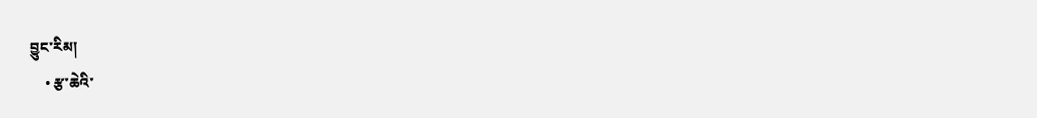བྱུང་རིམ།
    • རྩ་ཆེའི་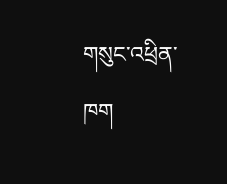གསུང་འཕྲིན་ཁག